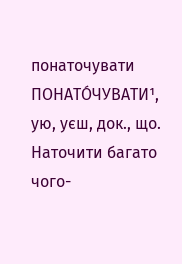понаточувати
ПОНАТО́ЧУВАТИ¹, ую, уєш, док., що.
Наточити багато чого-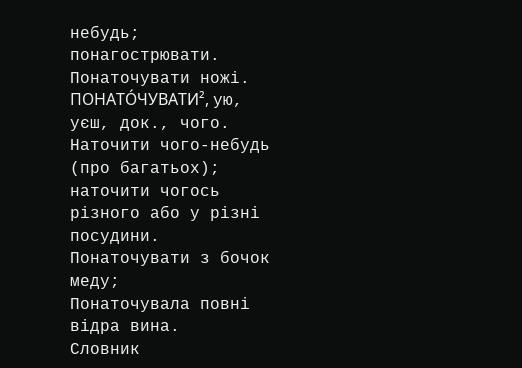небудь; понагострювати.
Понаточувати ножі.
ПОНАТО́ЧУВАТИ², ую, уєш, док., чого.
Наточити чого-небудь (про багатьох); наточити чогось різного або у різні посудини.
Понаточувати з бочок меду;
Понаточувала повні відра вина.
Словник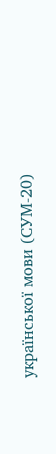української мови (СУМ-20)